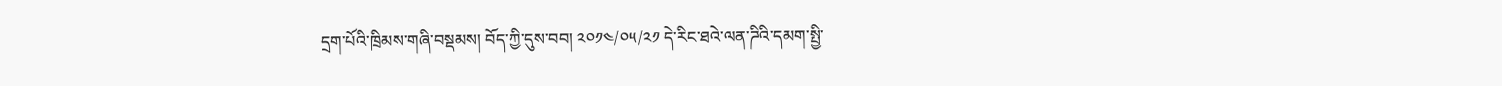དྲག་པོའི་ཁྲིམས་གཞི་བསྡམས། བོད་ཀྱི་དུས་བབ། ༢༠༡༤/༠༥/༢༡ དེ་རིང་ཐའེ་ལན་ཌིའི་དམག་སྤྱི་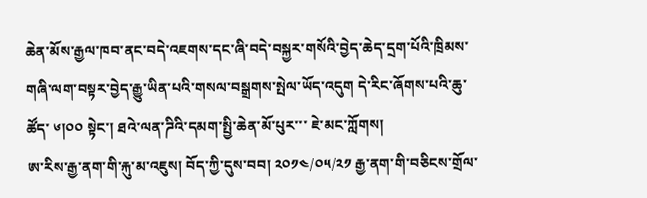ཆེན་མོས་རྒྱལ་ཁབ་ནང་བདེ་འཇགས་དང་ཞི་བདེ་བསྐྱར་གསོའི་བྱེད་ཆེད་དྲག་པོའི་ཁྲིམས་གཞི་ལག་བསྟར་བྱེད་རྒྱུ་ཡིན་པའི་གསལ་བསྒྲགས་སྤེལ་ཡོད་འདུག དེ་རིང་ཞོགས་པའི་ཆུ་ཚོད་ ༦།༠༠ སྟེང་། ཐའེ་ལན་ཌིའི་དམག་སྤྱི་ཆེན་མོ་པུར་་་ ཇེ་མང་ཀློགས།
ཨ་རིས་རྒྱ་ནག་གི་རྐུ་མ་འཇུས། བོད་ཀྱི་དུས་བབ། ༢༠༡༤/༠༥/༢༡ རྒྱ་ནག་གི་བཅིངས་གྲོལ་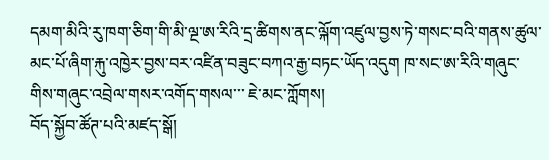དམག་མིའི་རུ་ཁག་ཅིག་གི་མི་ལྔ་ཨ་རིའི་དྲ་ཚིགས་ནང་ལྐོག་འཛུལ་བྱས་ཏེ་གསང་བའི་གནས་ཚུལ་མང་པོ་ཞིག་རྐུ་འཁྱེར་བྱས་བར་འཛིན་བཟུང་བཀའ་རྒྱ་བཏང་ཡོད་འདུག ཁ་སང་ཨ་རིའི་གཞུང་གིས་གཞུང་འབྲེལ་གསར་འགོད་གསལ་་་ ཇེ་མང་ཀློགས།
བོད་སྐྱོབ་ཚོཊ་པའི་མཛད་སྒོ།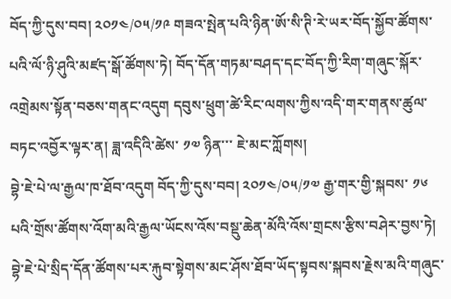བོད་ཀྱི་དུས་བབ། ༢༠༡༤/༠༥/༡༩ གཟའ་སྤེན་པའི་ཉིན་ཨོ་སི་ཊི་རེ་ཡར་བོད་སྐྱོབ་ཚོགས་པའི་ལོ་ཉི་ཤུའི་མཛད་སྒོ་ཚོགས་ཏེ། བོད་དོན་གཏམ་བཤད་དང་བོད་ཀྱི་རིག་གཞུང་སྐོར་འགྲེམས་སྟོན་བཅས་གནང་འདུག དབུས་ཕྲུག་ཚེ་རིང་ལགས་ཀྱིས་འདི་གར་གནས་ཚུལ་བཏང་འབྱོར་ལྟར་ན། ཟླ་འདིའི་ཚེས་ ༡༧ ཉིན་་་ ཇེ་མང་ཀློགས།
བྷེ་ཇེ་པེ་ལ་རྒྱལ་ཁ་ཐོབ་འདུག བོད་ཀྱི་དུས་བབ། ༢༠༡༤/༠༥/༡༧ རྒྱ་གར་གྱི་སྐབས་ ༡༦ པའི་གྲོས་ཚོགས་འོག་མའི་རྒྱལ་ཡོངས་འོས་བསྡུ་ཆེན་མོའི་འོས་གྲངས་རྩིས་བཤེར་བྱས་ཏེ། བྷེ་ཇེ་པེ་སྲིད་དོན་ཚོགས་པར་རྐུབ་སྟེགས་མང་ཤོས་ཐོབ་ཡོད་སྟབས་སྐབས་རྗེས་མའི་གཞུང་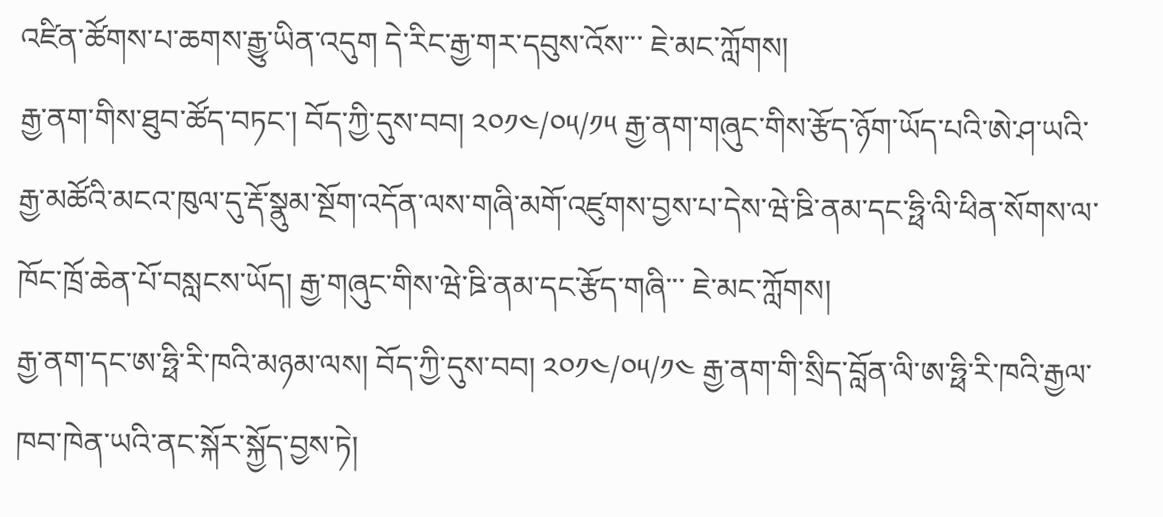འཛིན་ཚོགས་པ་ཆགས་རྒྱུ་ཡིན་འདུག དེ་རིང་རྒྱ་གར་དབུས་འོས་་་ ཇེ་མང་ཀློགས།
རྒྱ་ནག་གིས་ཐུབ་ཚོད་བཏང་། བོད་ཀྱི་དུས་བབ། ༢༠༡༤/༠༥/༡༥ རྒྱ་ནག་གཞུང་གིས་རྩོད་ཉོག་ཡོད་པའི་ཨེ་ཤ་ཡའི་རྒྱ་མཚོའི་མངའ་ཁུལ་དུ་རྡོ་སྣུམ་སྔོག་འདོན་ལས་གཞི་མགོ་འཛུགས་བྱས་པ་དེས་ཝེ་ཋི་ནམ་དང་ཧྥི་ལི་ཕིན་སོགས་ལ་ཁོང་ཁྲོ་ཆེན་པོ་བསླངས་ཡོད། རྒྱ་གཞུང་གིས་ཝེ་ཋི་ནམ་དང་རྩོད་གཞི་་་ ཇེ་མང་ཀློགས།
རྒྱ་ནག་དང་ཨ་ཧྥི་རི་ཁའི་མཉམ་ལས། བོད་ཀྱི་དུས་བབ། ༢༠༡༤/༠༥/༡༤ རྒྱ་ནག་གི་སྲིད་བློན་ལི་ཨ་ཧྥི་རི་ཁའི་རྒྱལ་ཁབ་ཁེན་ཡའི་ནང་སྐོར་སྐྱོད་བྱས་ཏེ།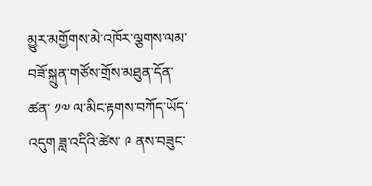མྱུར་མགྱོགས་མེ་འཁོར་ལྕགས་ལམ་བཟོ་སྐྲུན་གཙོས་གྲོས་མཐུན་དོན་ཚན་ ༡༧ ལ་མིང་རྟགས་བཀོད་ཡོད་འདུག ཟླ་འདིའི་ཚེས་ ༩ ནས་བཟུང་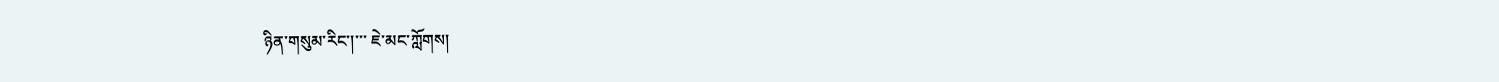ཉིན་གསུམ་རིང་།་་་ ཇེ་མང་ཀློགས།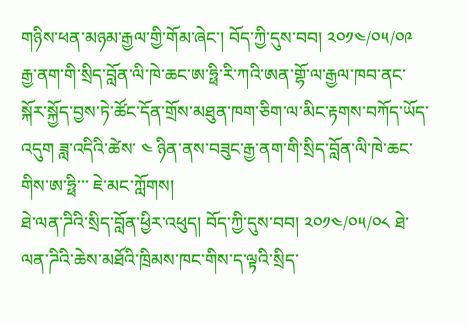གཉིས་ཕན་མཉམ་རྒྱལ་གྱི་གོམ་ཞེང་། བོད་ཀྱི་དུས་བབ། ༢༠༡༤/༠༥/༠༩ རྒྱ་ནག་གི་སྲིད་བློན་ལི་ཁེ་ཆང་ཨ་ཧྥི་རི་ཀའི་ཨན་གྷོ་ལ་རྒྱལ་ཁབ་ནང་སྐོར་སྐྱོད་བྱས་ཏེ་ཚོང་དོན་གྲོས་མཐུན་ཁག་ཅིག་ལ་མིང་རྟགས་བཀོད་ཡོད་འདུག ཟླ་འདིའི་ཚེས་ ༤ ཉིན་ནས་བཟུང་རྒྱ་ནག་གི་སྲིད་བློན་ལི་ཁེ་ཆང་གིས་ཨ་ཧྥི་་་ ཇེ་མང་ཀློགས།
ཐེ་ལན་ཌིའི་སྲིད་བློན་ཕྱིར་འཕུད། བོད་ཀྱི་དུས་བབ། ༢༠༡༤/༠༥/༠༨ ཐེ་ལན་ཌིའི་ཆེས་མཐོའི་ཁྲིམས་ཁང་གིས་ད་ལྟའི་སྲིད་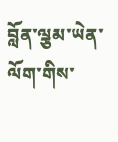བློན་ལྕམ་ཡེན་ལོག་གིས་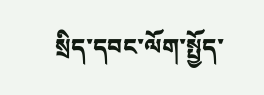སྲིད་དབང་ལོག་སྤྱོད་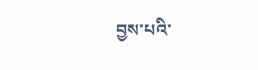བྱས་པའི་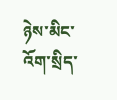ཉེས་མིང་འོག་སྲིད་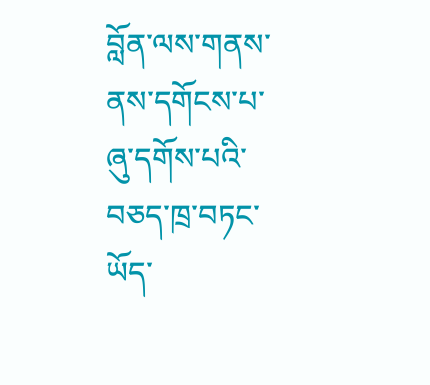བློན་ལས་གནས་ནས་དགོངས་པ་ཞུ་དགོས་པའི་བཅད་ཁྲ་བཏང་ཡོད་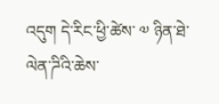འདུག དེ་རིང་ཕྱི་ཚེས་ ༧ ཉིན་ཐེ་ལེན་ཌིའི་ཆེས་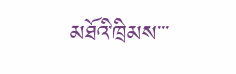མཐོའི་ཁྲིམས་་་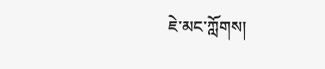ཇེ་མང་ཀློགས།